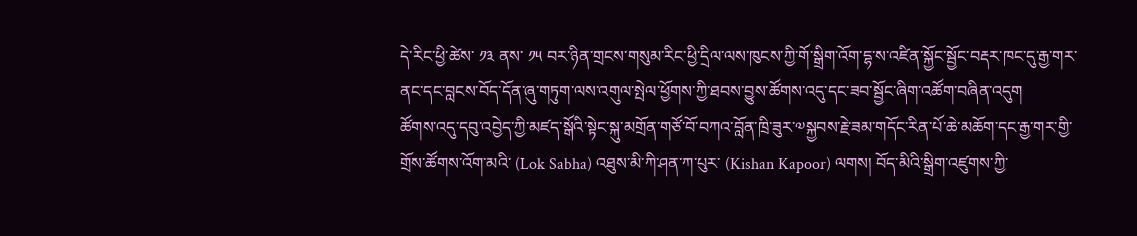དེ་རིང་ཕྱི་ཚེས་ ༡༣ ནས་ ༡༥ བར་ཉིན་གྲངས་གསུམ་རིང་ཕྱི་དྲིལ་ལས་ཁུངས་ཀྱི་གོ་སྒྲིག་འོག་དྷ་ས་འཛིན་སྐྱོང་སྦྱོང་བརྡར་ཁང་དུ་རྒྱ་གར་ནང་དང་བླངས་བོད་དོན་ཞུ་གཏུག་ལས་འགུལ་སྤེལ་ཕྱོགས་ཀྱི་ཐབས་བྱུས་ཚོགས་འདུ་དང་ཟབ་སྦྱོང་ཞིག་འཚོག་བཞིན་འདུག
ཚོགས་འདུ་དབུ་འབྱེད་ཀྱི་མཛད་སྒོའི་སྟེང་སྐུ་མགྲོན་གཙོ་བོ་བཀའ་བློན་ཁྲི་ཟུར་༧སྐྱབས་རྗེ་ཟམ་གདོང་རིན་པོ་ཆེ་མཆོག་དང་རྒྱ་གར་གྱི་གྲོས་ཚོགས་འོག་མའི་ (Lok Sabha) འཐུས་མི་ཀི་ཤན་ཀ་པུར་ (Kishan Kapoor) ལགས། བོད་མིའི་སྒྲིག་འཛུགས་ཀྱི་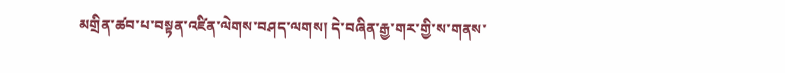མགྲིན་ཚབ་པ་བསྟན་འཛིན་ལེགས་བཤད་ལགས། དེ་བཞིན་རྒྱ་གར་གྱི་ས་གནས་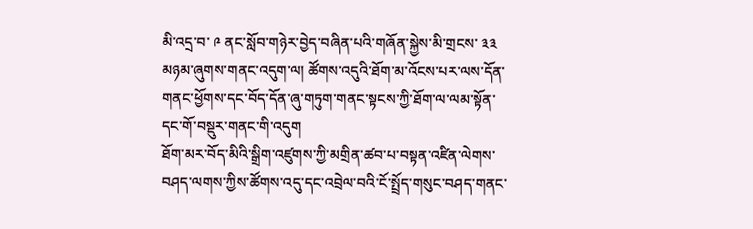མི་འདྲ་བ་ ༩ ནང་སློབ་གཉེར་བྱེད་བཞིན་པའི་གཞོན་སྐྱེས་མི་གྲངས་ ༣༣ མཉམ་ཞུགས་གནང་འདུག་ལ། ཚོགས་འདུའི་ཐོག་མ་འོངས་པར་ལས་དོན་གནང་ཕྱོགས་དང་བོད་དོན་ཞུ་གཏུག་གནང་སྟངས་ཀྱི་ཐོག་ལ་ལམ་སྟོན་དང་གོ་བསྡུར་གནང་གི་འདུག
ཐོག་མར་བོད་མིའི་སྒྲིག་འཛུགས་ཀྱི་མགྲིན་ཚབ་པ་བསྟན་འཛིན་ལེགས་བཤད་ལགས་ཀྱིས་ཚོགས་འདུ་དང་འབྲེལ་བའི་ངོ་སྤྲོད་གསུང་བཤད་གནང་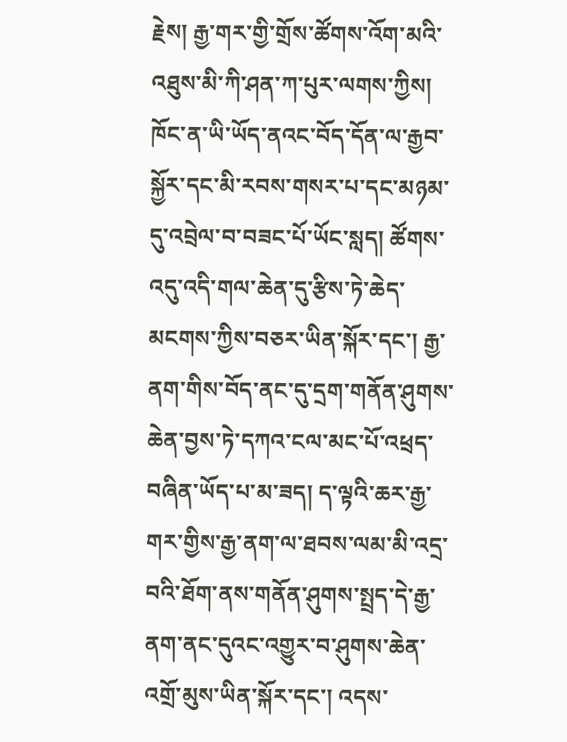རྗེས། རྒྱ་གར་གྱི་གྲོས་ཚོགས་འོག་མའི་འཐུས་མི་ཀི་ཤན་ཀ་པུར་ལགས་ཀྱིས། ཁོང་ན་ཡི་ཡོད་ནའང་བོད་དོན་ལ་རྒྱབ་སྐྱོར་དང་མི་རབས་གསར་པ་དང་མཉམ་དུ་འབྲེལ་བ་བཟང་པོ་ཡོང་སླད། ཚོགས་འདུ་འདི་གལ་ཆེན་དུ་རྩིས་ཏེ་ཆེད་མངགས་ཀྱིས་བཅར་ཡིན་སྐོར་དང་། རྒྱ་ནག་གིས་བོད་ནང་དུ་དྲག་གནོན་ཤུགས་ཆེན་བྱས་ཏེ་དཀའ་ངལ་མང་པོ་འཕྲད་བཞིན་ཡོད་པ་མ་ཟད། ད་ལྟའི་ཆར་རྒྱ་གར་གྱིས་རྒྱ་ནག་ལ་ཐབས་ལམ་མི་འདྲ་བའི་ཐོག་ནས་གནོན་ཤུགས་སྤྲད་དེ་རྒྱ་ནག་ནང་དུའང་འགྱུར་བ་ཤུགས་ཆེན་འགྲོ་མུས་ཡིན་སྐོར་དང་། འདས་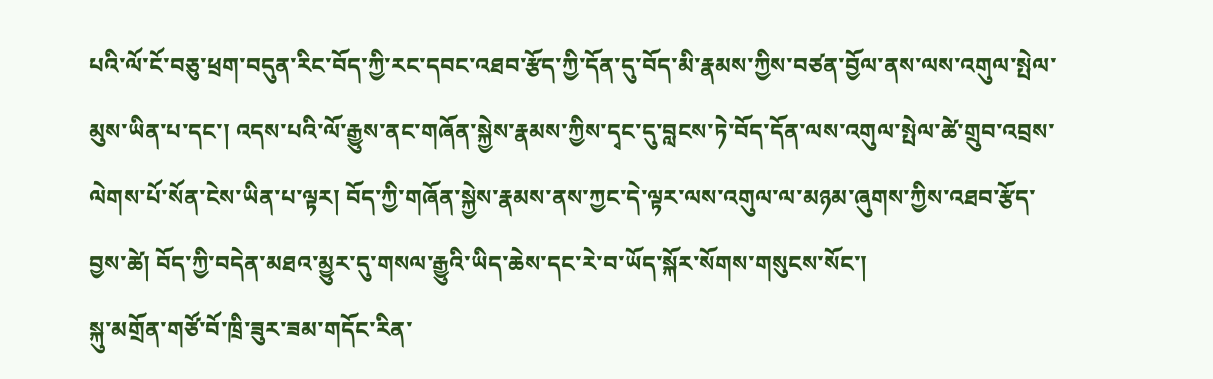པའི་ལོ་ངོ་བཅུ་ཕྲག་བདུན་རིང་བོད་ཀྱི་རང་དབང་འཐབ་རྩོད་ཀྱི་དོན་དུ་བོད་མི་རྣམས་ཀྱིས་བཙན་བྱོལ་ནས་ལས་འགུལ་སྤེལ་མུས་ཡིན་པ་དང་། འདས་པའི་ལོ་རྒྱུས་ནང་གཞོན་སྐྱེས་རྣམས་ཀྱིས་དྭང་དུ་བླངས་ཏེ་བོད་དོན་ལས་འགུལ་སྤེལ་ཚེ་གྲུབ་འབྲས་ལེགས་པོ་སོན་ངེས་ཡིན་པ་ལྟར། བོད་ཀྱི་གཞོན་སྐྱེས་རྣམས་ནས་ཀྱང་དེ་ལྟར་ལས་འགུལ་ལ་མཉམ་ཞུགས་ཀྱིས་འཐབ་རྩོད་བྱས་ཚེ། བོད་ཀྱི་བདེན་མཐའ་མྱུར་དུ་གསལ་རྒྱུའི་ཡིད་ཆེས་དང་རེ་བ་ཡོད་སྐོར་སོགས་གསུངས་སོང་།
སྐུ་མགྲོན་གཙོ་བོ་ཁྲི་ཟུར་ཟམ་གདོང་རིན་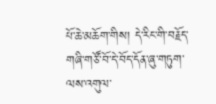པོ་ཆེ་མཆོག་གིས། དེ་རིང་གི་བརྗོད་གཞི་གཙོ་བོ་དེ་བོད་དོན་ཞུ་གཏུག་ལས་འགུལ་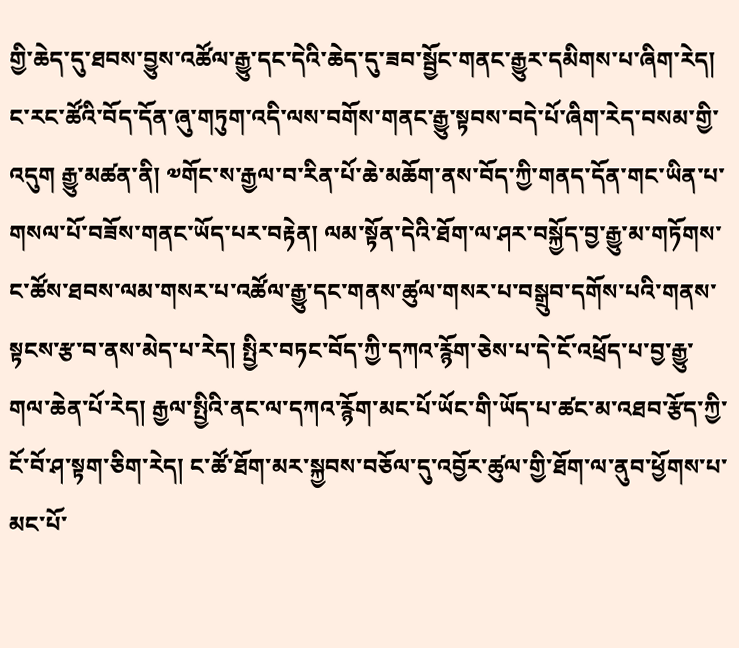གྱི་ཆེད་དུ་ཐབས་བྱུས་འཚོལ་རྒྱུ་དང་དེའི་ཆེད་དུ་ཟབ་སྦྱོང་གནང་རྒྱུར་དམིགས་པ་ཞིག་རེད། ང་རང་ཚོའི་བོད་དོན་ཞུ་གཏུག་འདི་ལས་བགོས་གནང་རྒྱུ་སྟབས་བདེ་པོ་ཞིག་རེད་བསམ་གྱི་འདུག རྒྱུ་མཚན་ནི། ༧གོང་ས་རྒྱལ་བ་རིན་པོ་ཆེ་མཆོག་ནས་བོད་ཀྱི་གནད་དོན་གང་ཡིན་པ་གསལ་པོ་བཟོས་གནང་ཡོད་པར་བརྟེན། ལམ་སྟོན་དེའི་ཐོག་ལ་ཤར་བསྐྱོད་བྱ་རྒྱུ་མ་གཏོགས་ང་ཚོས་ཐབས་ལམ་གསར་པ་འཚོལ་རྒྱུ་དང་གནས་ཚུལ་གསར་པ་བསྒྲུབ་དགོས་པའི་གནས་སྟངས་རྩ་བ་ནས་མེད་པ་རེད། སྤྱིར་བཏང་བོད་ཀྱི་དཀའ་རྙོག་ཅེས་པ་དེ་ངོ་འཕྲོད་པ་བྱ་རྒྱུ་གལ་ཆེན་པོ་རེད། རྒྱལ་སྤྱིའི་ནང་ལ་དཀའ་རྙོག་མང་པོ་ཡོང་གི་ཡོད་པ་ཚང་མ་འཐབ་རྩོད་ཀྱི་ངོ་བོ་ཤ་སྟག་ཅིག་རེད། ང་ཚོ་ཐོག་མར་སྐྱབས་བཅོལ་དུ་འབྱོར་ཚུལ་གྱི་ཐོག་ལ་ནུབ་ཕྱོགས་པ་མང་པོ་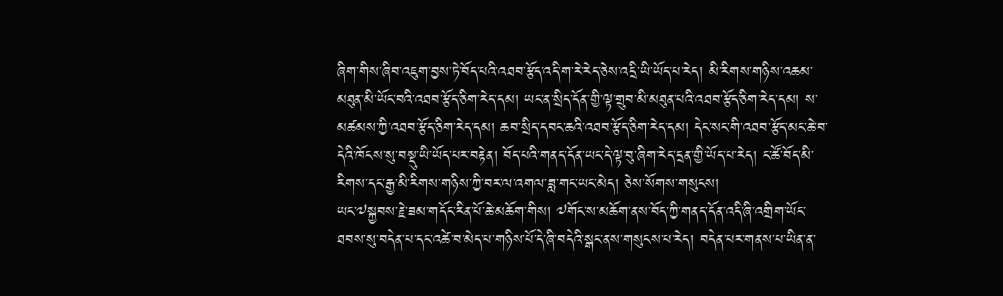ཞིག་གིས་ཞིབ་འཇུག་བྱས་ཏེ་བོད་པའི་འཐབ་རྩོད་འདི་ག་རེ་རེད་ཅེས་འདྲི་ཡི་ཡོད་པ་རེད། མི་རིགས་གཉིས་འཆམ་མཐུན་མི་ཡོང་བའི་འཐབ་རྩོད་ཅིག་རེད་དམ། ཡང་ན་སྲིད་དོན་གྱི་ལྟ་གྲུབ་མི་མཐུན་པའི་འཐབ་རྩོད་ཅིག་རེད་དམ། ས་མཚམས་ཀྱི་འཐབ་རྩོད་ཅིག་རེད་དམ། ཆབ་སྲིད་དབང་ཆའི་འཐབ་རྩོད་ཅིག་རེད་དམ། དེང་སང་གི་འཐབ་རྩོད་མང་ཆེ་བ་དེའི་ཁོངས་སུ་བསྡུ་ཡི་ཡོད་པར་བརྟེན། བོད་པའི་གནད་དོན་ཡང་དེ་ལྟ་བུ་ཞིག་རེད་དྲན་གྱི་ཡོད་པ་རེད། ང་ཚོ་བོད་མི་རིགས་དང་རྒྱ་མི་རིགས་གཉིས་ཀྱི་བར་ལ་འགལ་ཟླ་གང་ཡང་མེད། ཅེས་སོགས་གསུངས།
ཡང་༧སྐྱབས་རྗེ་ཟམ་གདོང་རིན་པོ་ཆེ་མཆོག་གིས། ༧གོང་ས་མཆོག་ནས་བོད་ཀྱི་གནད་དོན་འདི་ཞི་འགྲིག་ཡོང་ཐབས་སུ་བདེན་པ་དང་འཚེ་བ་མེད་པ་གཉིས་པོ་དེ་ཞི་བདེའི་སྒང་ནས་གསུངས་པ་རེད། བདེན་པར་གནས་པ་ཡིན་ན་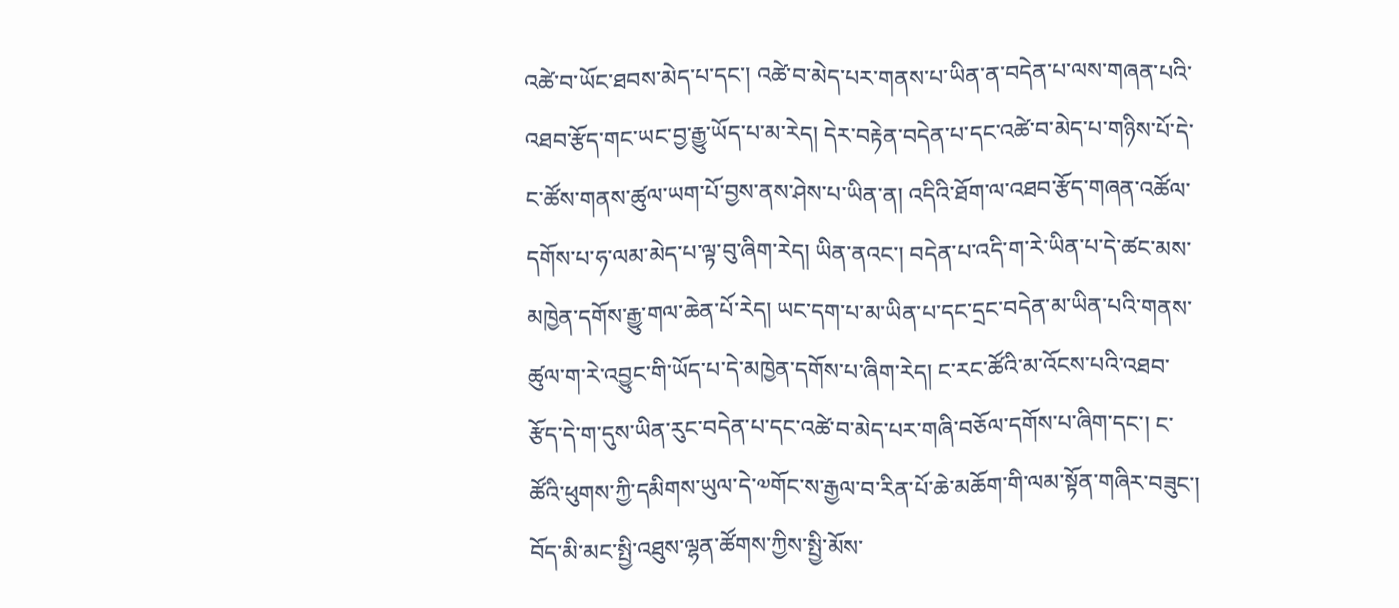འཚེ་བ་ཡོང་ཐབས་མེད་པ་དང་། འཚེ་བ་མེད་པར་གནས་པ་ཡིན་ན་བདེན་པ་ལས་གཞན་པའི་འཐབ་རྩོད་གང་ཡང་བྱ་རྒྱུ་ཡོད་པ་མ་རེད། དེར་བརྟེན་བདེན་པ་དང་འཚེ་བ་མེད་པ་གཉིས་པོ་དེ་ང་ཚོས་གནས་ཚུལ་ཡག་པོ་བྱས་ནས་ཤེས་པ་ཡིན་ན། འདིའི་ཐོག་ལ་འཐབ་རྩོད་གཞན་འཚོལ་དགོས་པ་ཧ་ལམ་མེད་པ་ལྟ་བུ་ཞིག་རེད། ཡིན་ནའང་། བདེན་པ་འདི་ག་རེ་ཡིན་པ་དེ་ཚང་མས་མཁྱེན་དགོས་རྒྱུ་གལ་ཆེན་པོ་རེད། ཡང་དག་པ་མ་ཡིན་པ་དང་དྲང་བདེན་མ་ཡིན་པའི་གནས་ཚུལ་ག་རེ་འབྱུང་གི་ཡོད་པ་དེ་མཁྱེན་དགོས་པ་ཞིག་རེད། ང་རང་ཚོའི་མ་འོངས་པའི་འཐབ་རྩོད་དེ་ག་དུས་ཡིན་རུང་བདེན་པ་དང་འཚེ་བ་མེད་པར་གཞི་བཅོལ་དགོས་པ་ཞིག་དང་། ང་ཚོའི་ཕུགས་ཀྱི་དམིགས་ཡུལ་དེ་༧གོང་ས་རྒྱལ་བ་རིན་པོ་ཆེ་མཆོག་གི་ལམ་སྟོན་གཞིར་བཟུང་། བོད་མི་མང་སྤྱི་འཐུས་ལྷན་ཚོགས་ཀྱིས་སྤྱི་མོས་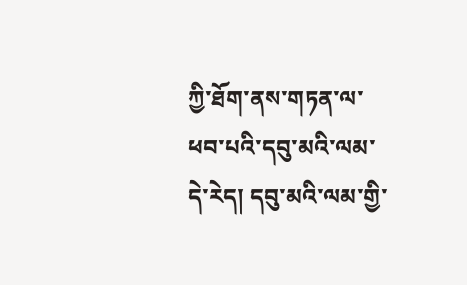ཀྱི་ཐོག་ནས་གཏན་ལ་ཕབ་པའི་དབུ་མའི་ལམ་དེ་རེད། དབུ་མའི་ལམ་གྱི་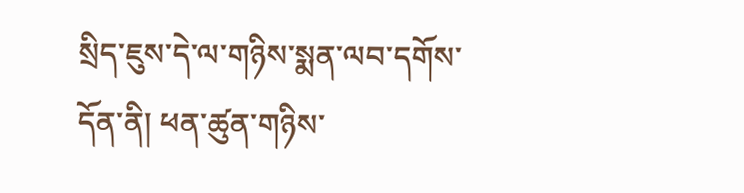སྲིད་ཇུས་དེ་ལ་གཉིས་སྨན་ལབ་དགོས་དོན་ནི། ཕན་ཚུན་གཉིས་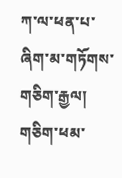ཀ་ལ་ཕན་པ་ཞིག་མ་གཏོགས་གཅིག་རྒྱལ། གཅིག་ཕམ་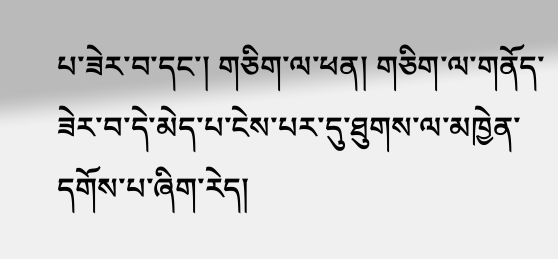པ་ཟེར་བ་དང་། གཅིག་ལ་ཕན། གཅིག་ལ་གནོད་ཟེར་བ་དེ་མེད་པ་ངེས་པར་དུ་ཐུགས་ལ་མཁྱེན་དགོས་པ་ཞིག་རེད།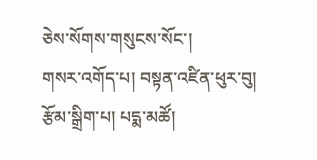ཅེས་སོགས་གསུངས་སོང་།
གསར་འགོད་པ། བསྟན་འཛིན་ཕུར་བུ།
རྩོམ་སྒྲིག་པ། པདྨ་མཚོ།